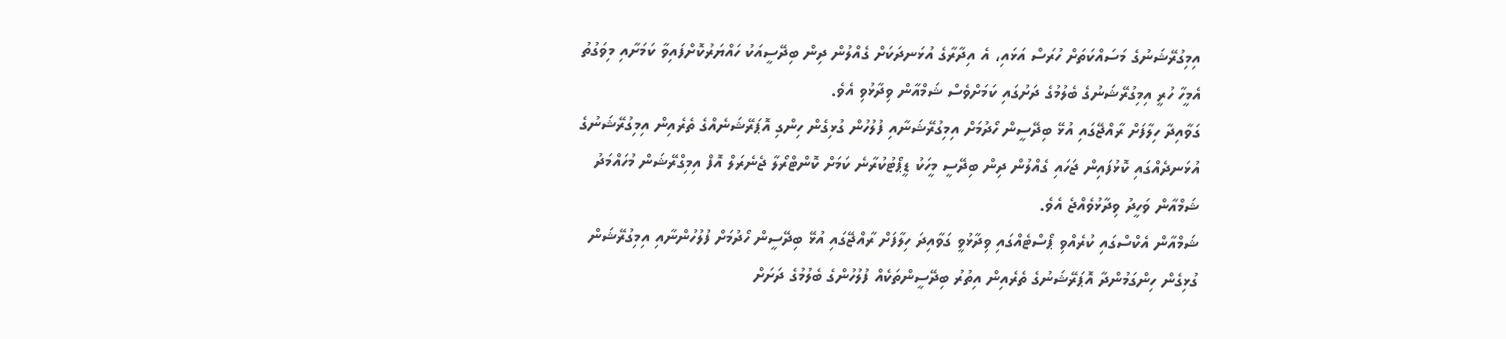އިމިގުރޭޝަނުގެ މަސައްކަތަށް ހުރަސް އަޅައި، އެ އިދާރާގެ އުޅަނދަކަށް ގެއްލުން ދިން ބިދޭސީއަކު ހައްޔަރުކޮށްފައިވާ ކަމަށާއި މިވަގުތު އެމީހާ ހުރީ އިމިގުރޭޝަނުގެ ބެލުމުގެ ދަށުގައި ކަމަށްވެސް ޝަމްއާން ވިދާޅުވި އެވެ.
ގަވާއިދާ ހިލާފަށް ރާއްޖޭގައި އުޅޭ ބިދޭސީން ހޯދުމަށް އިމިގުރޭޝަނާއި ފުލުހުން ގުޅިގެން ހިންގި އޮޕަރޭޝަނެއްގެ ތެރެއިން އިމިގުރޭޝަނުގެ އުޅަނދެއްގައި ކޮޅުފައިން ޖަހައި ގެއްލުން ދިން ބިދޭސީ މީހަކު ޑީޕޯޓުކުރާނެ ކަމަށް ކޮންޓްރޯލާ ޖެނެރަލް އޮފް އިމިގްރޭޝަން މުހައްމަދު ޝަމްއާން ވަހީދު ވިދާޅުވެއްޖެ އެވެ.
ޝަމްއާން އެކްސްގައި ކުރެއްވި ޕޯސްޓެއްގައި ވިދާޅުވީ ގަވާއިދަ ހިލާފަށް ރާއްޖޭގައި އުޅޭ ބިދޭސީން ހޯދުމަށް ފުލުހުންނާއި އިމިގުރޭޝަން ގުޅިގެން ހިންގަމުންދާ އޮޕަރޭޝަނުގެ ތެރެއިން އިތުރު ބިދޭސީންތަކެއް ފުލުހުންގެ ބެލުމުގެ ދަށަށް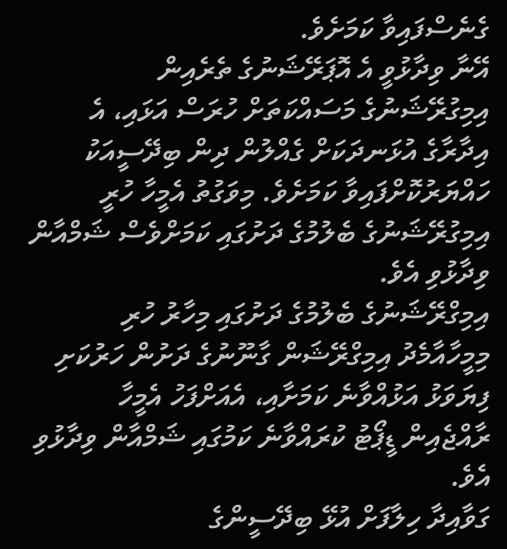ގެނެސްފައިވާ ކަމަށެވެ.
އޭނާ ވިދާޅުވީ އެ އޮޕަރޭޝަނުގެ ތެރެއިން އިމިގުރޭޝަނުގެ މަސައްކަތަށް ހުރަސް އަޅައި، އެ އިދާރާގެ އުޅަނދަކަށް ގެއްލުން ދިން ބިދޭސީއަކު ހައްޔަރުކޮށްފައިވާ ކަމަށެވެ. މިވަގުތު އެމީހާ ހުރީ އިމިގުރޭޝަނުގެ ބެލުމުގެ ދަށުގައި ކަމަށްވެސް ޝަމްއާން ވިދާޅުވި އެވެ.
އިމިގްރޭޝަނުގެ ބެލުމުގެ ދަށުގައި މިހާރު ހުރި މިމީހާއާމެދު އިމިގްރޭޝަން ގާނޫނުގެ ދަށުން ހަރުކަށި ފިޔަވަޅު އަޅުއްވާނެ ކަމަށާއި، އެއަށްފަހު އެމީހާ ރާއްޖެއިން ޑީޕޯޓު ކުރައްވާނެ ކަމުގައި ޝަމްއާން ވިދާޅުވި އެވެ.
ގަވާއިދާ ހިލާފަށް އުޅޭ ބިދޭސީންގެ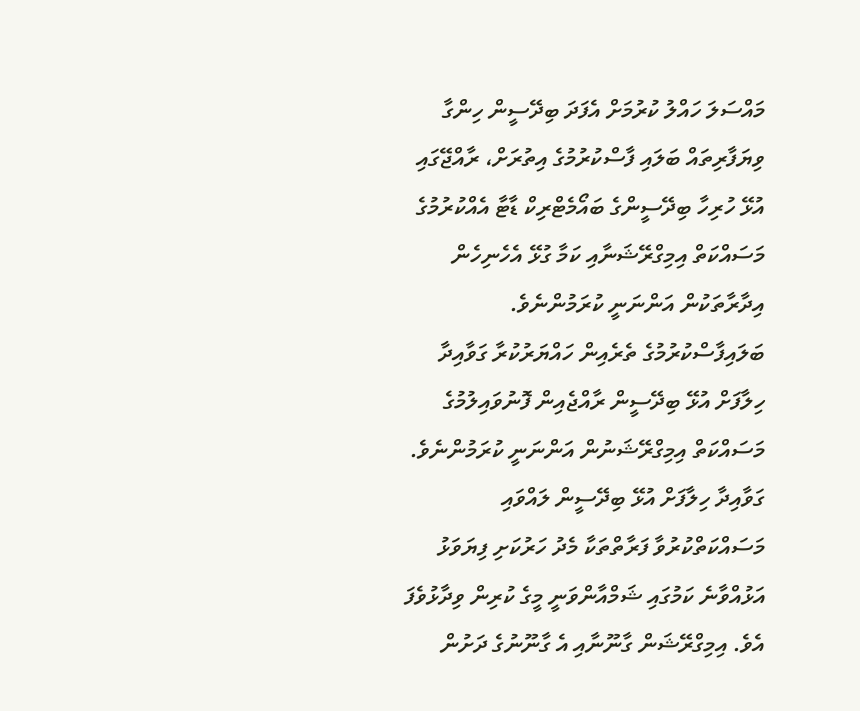މައްސަލަ ހައްލު ކުރުމަށް އެފަދަ ބިދޭސީން ހިންގާ ވިޔަފާރިތައް ބަލައި ފާސްކުރުމުގެ އިތުރަށް، ރާއްޖޭގައި އުޅޭ ހުރިހާ ބިދޭސީންގެ ބައޯމެޓްރިކް ޑާޓާ އެއްކުރުމުގެ މަސައްކަތް އިމިގްރޭޝަނާއި ކަމާ ގުޅޭ އެހެނިހެން އިދާރާތަކުން އަންނަނީ ކުރަމުންނެވެ.
ބަލައިފާސްކުރުމުގެ ތެރެއިން ހައްޔަރުކުރާ ގަވާއިދާ ހިލާފަށް އުޅޭ ބިދޭސީން ރާއްޖެއިން ފޮނުވައިލުމުގެ މަސައްކަތް އިމިގްރޭޝަނުން އަންނަނީ ކުރަމުންނެވެ.
ގަވާއިދާ ހިލާފަށް އުޅޭ ބިދޭސީން ލައްވައި މަސައްކަތްކުރުވާ ފަރާތްތަކާ މެދު ހަރުކަށި ފިޔަވަޅު އަޅުއްވާނެ ކަމުގައި ޝަމްއާންވަނީ މީގެ ކުރިން ވިދާޅުވެފަ އެވެ. އިމިގްރޭޝަން ގާނޫނާއި އެ ގާނޫނުގެ ދަށުން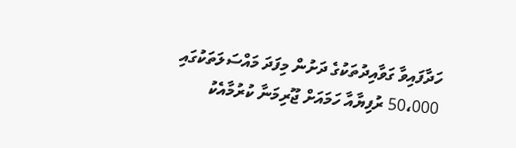ހަދާފައިވާ ގަވާއިދުތަކުގެ ދަށުން މިފަދަ މައްސަލަތަކުގައި 50،000 ރުފިޔާއާ ހަމައަށް ޖޫރިމަނާ ކުރުމާއެކު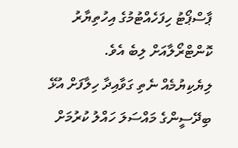ޕާސްޕޯޓު ހިފަހެއްޓުމުގެ އިހުތިޔާރު ކޮންޓްރޯލާއަށް ލިބެ އެވެ.
ލިޔެކިޔުމެއް ނެތި ގަވާއިދާ ހިލާފަށް އުޅޭ ބިދޭސީންގެ މައްސަލަ ހައްލު ކުރުމަށް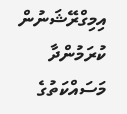އިމިގްރޭޝަނުން ކުރަމުންދާ މަސައްކަތުގެ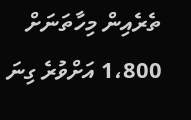ތެރެއިން މިހާތަނަށް 1،800 އަށްވުރެ ގިނަ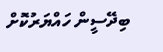ބިދޭސީން ހައްޔަރުކޮށް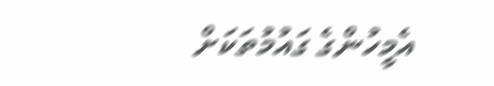އެމީހުންގެ ގައުމުތަކަށް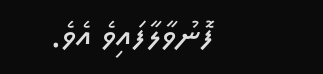ފޮނުވާލާފައިވެ އެވެ.